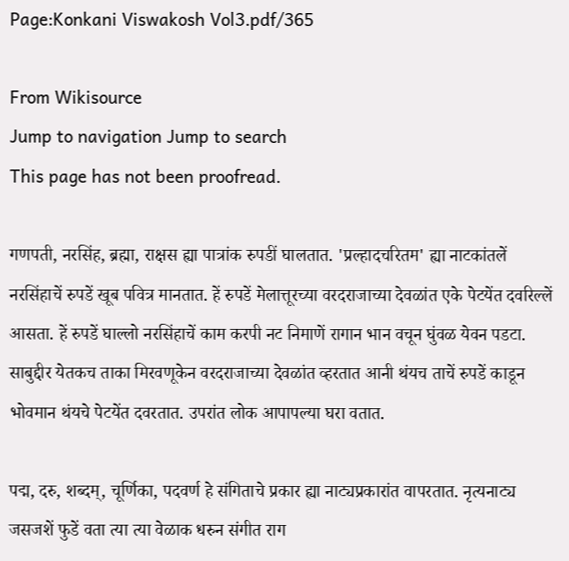Page:Konkani Viswakosh Vol3.pdf/365

From Wikisource
Jump to navigation Jump to search
This page has not been proofread.

गणपती, नरसिंह, ब्रह्मा, राक्षस ह्या पात्रांक रुपडीं घालतात. 'प्रल्हादचरितम' ह्या नाटकांतलें नरसिंहाचें रुपडें खूब पवित्र मानतात. हें रुपडें मेलात्तूरच्या वरदराजाच्या देवळांत एके पेटयेंत दवरिल्लें आसता. हें रुपडें घाल्लो नरसिंहाचें काम करपी नट निमाणें रागान भान वचून घुंवळ येवन पडटा. साबुद्दीर येतकच ताका मिरवणूकेन वरदराजाच्या देवळांत व्हरतात आनी थंयच ताचें रुपडें काडून भोवमान थंयचे पेटयेंत दवरतात. उपरांत लोक आपापल्या घरा वतात.

पद्म, दरु, शब्दम्, चूर्णिका, पदवर्ण हे संगिताचे प्रकार ह्या नाट्यप्रकारांत वापरतात. नृत्यनाट्य जसजशें फुडें वता त्या त्या वेळाक धरुन संगीत राग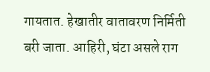गायतात. हेखातीर वातावरण निर्मिती बरी जाता. आहिरी, घंटा असले राग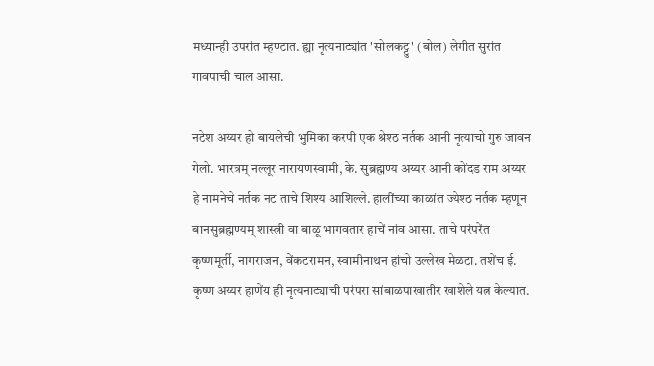मध्यान्ही उपरांत म्हण्टात. ह्या नृत्यनाट्यांत 'सोलकट्टु' (बोल) लेगीत सुरांत गावपाची चाल आसा.

नटेश अय्यर हो बायलेची भुमिका करपी एक श्रेश्ठ नर्तक आनी नृत्याचो गुरु जावन गेलो. भारत्रम् नल्लूर नारायणस्वामी, के. सुब्रह्मण्य अय्यर आनी कोंदड राम अय्यर हे नामनेचे नर्तक नट ताचे शिश्य आशिल्ले. हालींच्या काळांत ज्येश्ठ नर्तक म्हणून बानसुब्रह्मण्यम् शास्त्री वा बाळू भागवतार हाचें नांव आसा. ताचे परंपरेंत कृष्णमूर्ती, नागराजन, वेंकटरामन, स्वामीनाथन हांचो उल्लेख मेळटा. तशेंच ई. कृष्ण अय्यर हाणेंय ही नृत्यनाट्याची परंपरा सांबाळपाखातीर खाशेले यत्न केल्यात.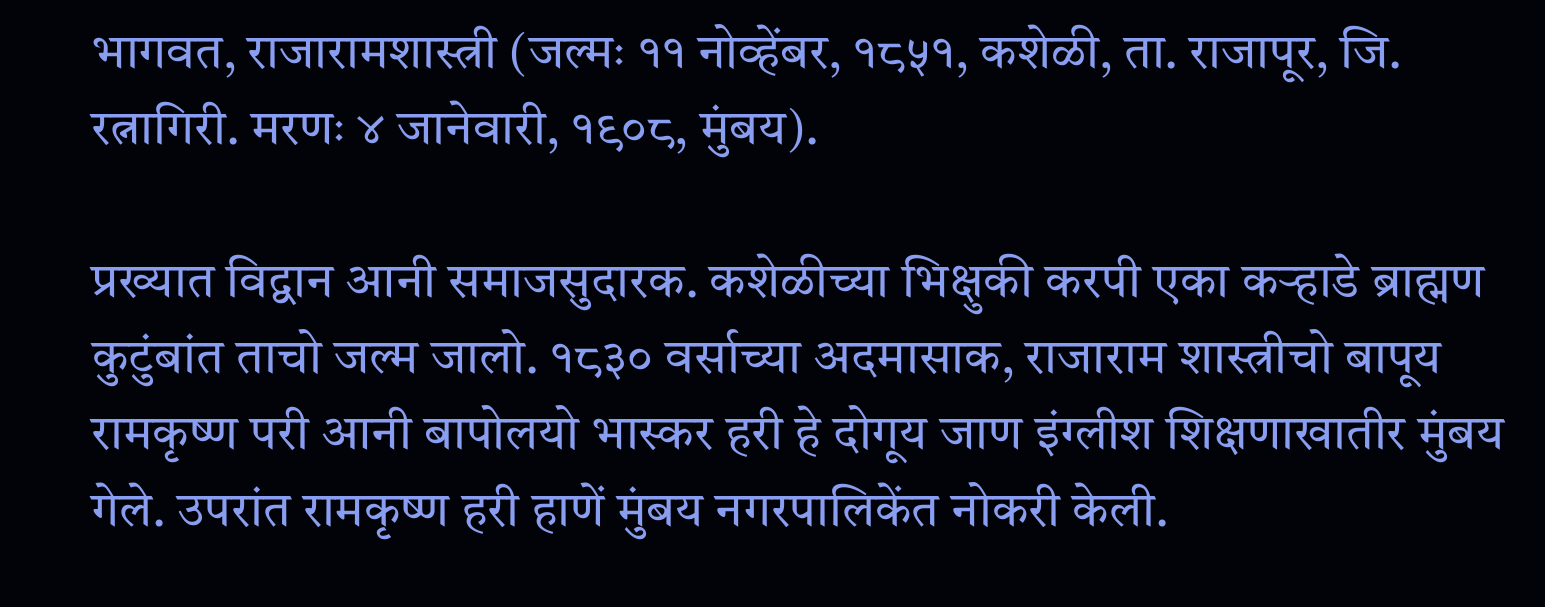भागवत, राजारामशास्त्री (जल्मः ११ नोव्हेंबर, १८५१, कशेळी, ता. राजापूर, जि. रत्नागिरी. मरणः ४ जानेवारी, १९०८, मुंबय).

प्रख्यात विद्वान आनी समाजसुदारक. कशेळीच्या भिक्षुकी करपी एका कऱ्हाडे ब्राह्मण कुटुंबांत ताचो जल्म जालो. १८३० वर्साच्या अदमासाक, राजाराम शास्त्रीचो बापूय रामकृष्ण परी आनी बापोलयो भास्कर हरी हे दोगूय जाण इंग्लीश शिक्षणाखातीर मुंबय गेले. उपरांत रामकृष्ण हरी हाणें मुंबय नगरपालिकेंत नोकरी केली.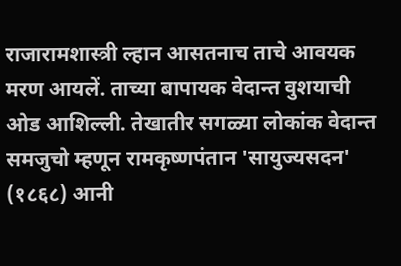राजारामशास्त्री ल्हान आसतनाच ताचे आवयक मरण आयलें. ताच्या बापायक वेदान्त वुशयाची ओड आशिल्ली. तेखातीर सगळ्या लोकांक वेदान्त समजुचो म्हणून रामकृष्णपंतान 'सायुज्यसदन' (१८६८) आनी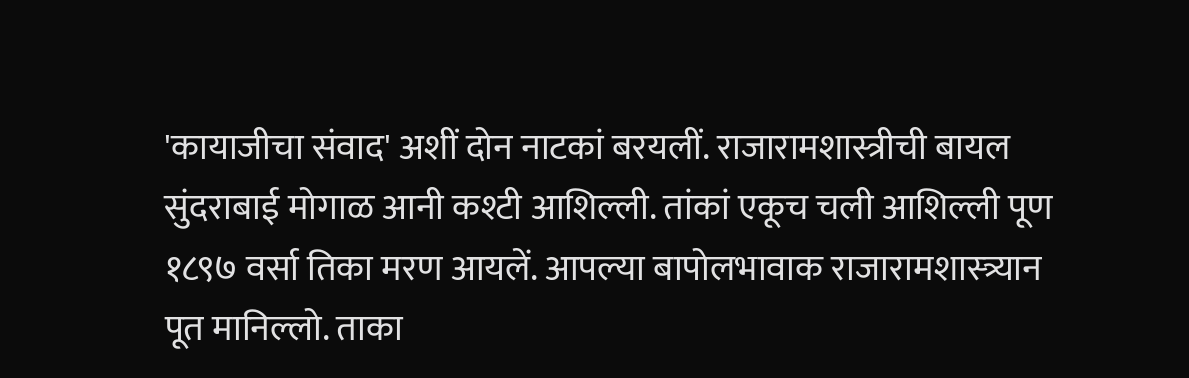'कायाजीचा संवाद' अशीं दोन नाटकां बरयलीं. राजारामशास्त्रीची बायल सुंदराबाई मोगाळ आनी कश्टी आशिल्ली. तांकां एकूच चली आशिल्ली पूण १८९७ वर्सा तिका मरण आयलें. आपल्या बापोलभावाक राजारामशास्त्र्यान पूत मानिल्लो. ताका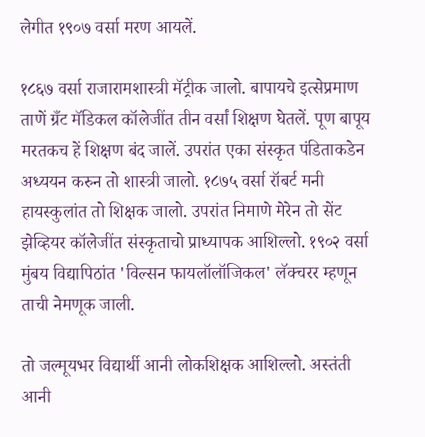लेगीत १९०७ वर्सा मरण आयलें.

१८६७ वर्सा राजारामशास्त्री मॅट्रीक जालो. बापायचे इत्सेप्रमाण ताणें ग्रँट मॅडिकल कॉलेजींत तीन वर्सां शिक्षण घेतलें. पूण बापूय मरतकच हें शिक्षण बंद जालें. उपरांत एका संस्कृत पंडिताकडेन अध्ययन करुन तो शास्त्री जालो. १८७५ वर्सा रॉबर्ट मनी हायस्कुलांत तो शिक्षक जालो. उपरांत निमाणे मेरेन तो सेंट झेव्हियर कॉलेजींत संस्कृताचो प्राध्यापक आशिल्लो. १९०२ वर्सा मुंबय विद्यापिठांत 'विल्सन फायलॉलॉजिकल' लॅक्चरर म्हणून ताची नेमणूक जाली.

तो जल्मूयभर विद्यार्थी आनी लोकशिक्षक आशिल्लो. अस्तंती आनी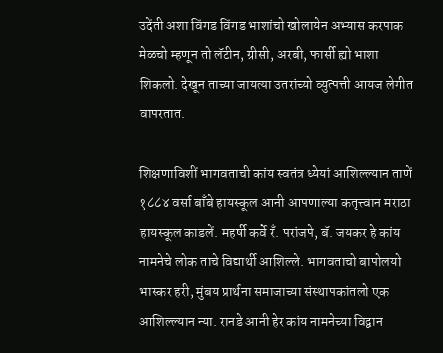उदेंती अशा विंगड विंगड भाशांचो खोलायेन अभ्यास करपाक मेळचो म्हणून तो लॅटीन, ग्रीसी, अरबी, फार्सी ह्यो भाशा शिकलो. देखून ताच्या जायत्या उतरांच्यो व्युत्पत्ती आयज लेगीत वापरतात.

शिक्षणाविशीं भागवताची कांय स्वतंत्र ध्येयां आशिल्ल्यान ताणें १८८४ वर्सा बाँबे हायस्कूल आनी आपणाल्या कतृत्त्वान मराठा हायस्कूल काडलें. महर्षी कर्वे रँ. परांजपे, बॅ. जयकर हे कांय नामनेचे लोक ताचे विद्यार्थी आशिल्ले. भागवताचो बापोलयो भास्कर हरी, मुंबय प्रार्थना समाजाच्या संस्थापकांतलो एक आशिल्ल्यान न्या. रानडे आनी हेर कांय नामनेच्या विद्वान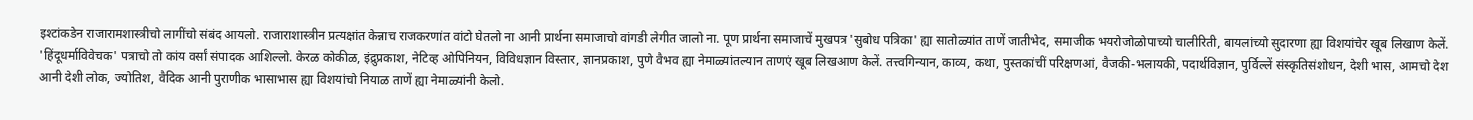इश्टांकडेन राजारामशास्त्रीचो लागींचो संबंद आयलो. राजाराशास्त्रीन प्रत्यक्षांत केन्नाच राजकरणांत वांटो घेतलो ना आनी प्रार्थना समाजाचो वांगडी लेगीत जालो ना. पूण प्रार्थना समाजाचें मुखपत्र 'सुबोध पत्रिका' ह्या सातोळ्यांत ताणें जातीभेद, समाजीक भयरोजोळोपाच्यो चालीरिती, बायलांच्यो सुदारणा ह्या विशयांचेर खूब लिखाण केलें. 'हिंदूधर्माविवेचक' पत्राचो तो कांय वर्सां संपादक आशिल्लो. केरळ कोकीळ, इंद्रुप्रकाश, नेटिव्ह ओपिनियन, विविधज्ञान विस्तार, ज्ञानप्रकाश, पुणे वैभव ह्या नेमाळ्यांतल्यान ताणएं खूब लिखआण केलें. तत्त्वगिन्यान, काव्य, कथा, पुस्तकांचीं परिक्षणआं, वैजकी-भलायकी, पदार्थविज्ञान, पुर्विल्लें संस्कृतिसंशोधन, देशी भास, आमचो देश आनी देशी लोक, ज्योतिश, वैदिक आनी पुराणीक भासाभास ह्या विशयांचो नियाळ ताणें ह्या नेमाळ्यांनी केलो.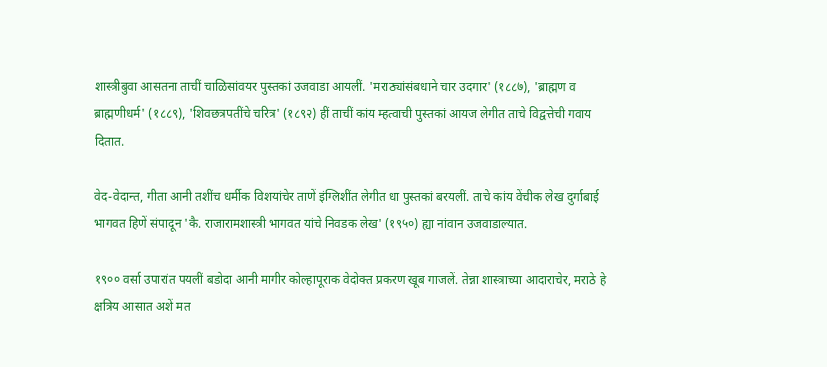शास्त्रीबुवा आसतना ताचीं चाळिसांवयर पुस्तकां उजवाडा आयलीं. 'मराठ्यांसंबधाने चार उदगार' (१८८७), 'ब्राह्मण व ब्राह्मणीधर्म' (१८८९), 'शिवछत्रपतींचे चरित्र' (१८९२) हीं ताचीं कांय म्हत्वाची पुस्तकां आयज लेगीत ताचे विद्वत्तेची गवाय दितात.

वेद-वेदान्त, गीता आनी तशींच धर्मीक विशयांचेर ताणें इंग्लिशींत लेगीत धा पुस्तकां बरयलीं. ताचे कांय वेंचीक लेख दुर्गाबाई भागवत हिणें संपादून 'कै. राजारामशास्त्री भागवत यांचे निवडक लेख' (१९५०) ह्या नांवान उजवाडाल्यात.

१९०० वर्सा उपारांत पयलीं बडोदा आनी मागीर कोल्हापूराक वेदोक्त प्रकरण खूब गाजलें. तेन्ना शास्त्राच्या आदाराचेर, मराठे हे क्षत्रिय आसात अशें मत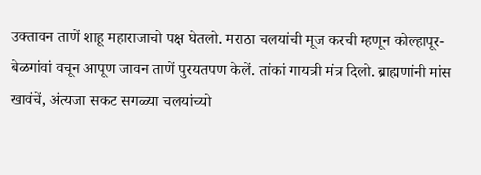उक्तावन ताणें शाहू महाराजाचो पक्ष घेतलो. मराठा चलयांची मूज करची म्हणून कोल्हापूर-बेळगांवां वचून आपूण जावन ताणें पुरयतपण केलें. तांकां गायत्री मंत्र दिलो. ब्राह्मणांनी मांस खावंचें, अंत्यजा सकट सगळ्या चलयांच्यो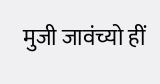मुजी जावंच्यो हीं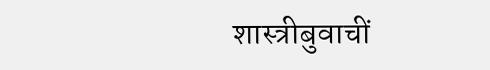शास्त्रीबुवाचीं